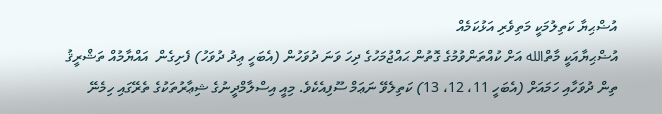އުޟްޙިޔާ ކަތިލުމަކީ މަތިވެރި އަޅުކަމެއް
އުޟްޙިޔާއަކީ މާތްالله އަށް ކުއްތަންވުމުގެ ގޮތުން ޙައްޖުމަހުގެ ދިހަ ވަނަ ދުވަހުން (އެބަހީ ޢިދު ދުވަހު) ފެށިގެން  އައްޔާމުއް ތަޝްރީޤު ތިން ދުވަހާއި ހަމައަށް (އެބަހީ 11، 12، 13) ކަތިލެވޭ ނަޢަމް ސޫފިއެކެވެ. މިއީ އިސްލާމްދީނުގެ ޝިޢާރުތަކުގެ ތެރޭގައި ހިމެނޭ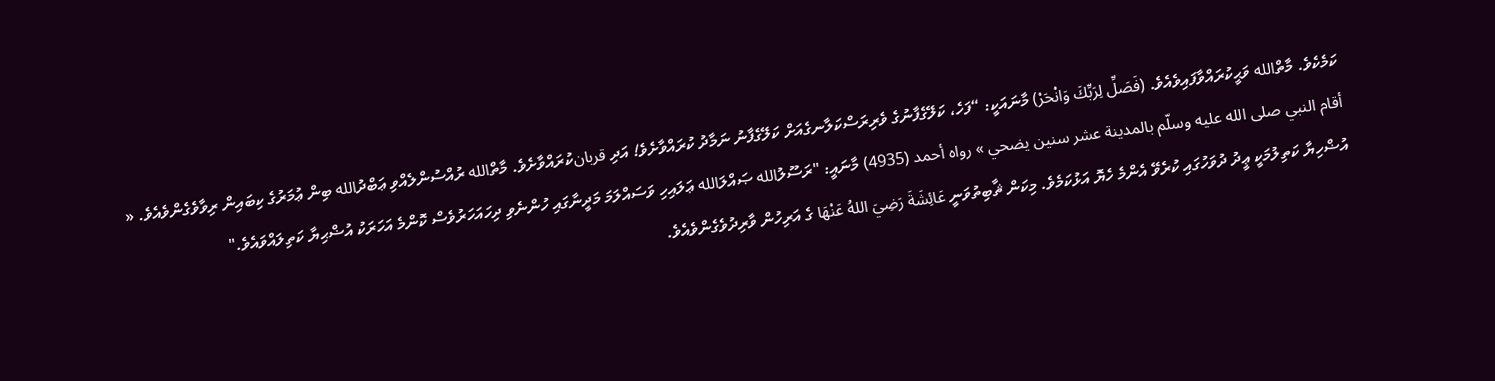ކަމެކެވެ. މާތްالله ވަޙީކުރައްވާފައިވެއެވެ. (فَصَلِّ لِرَ‌بِّكَ وَانْحَرْ) މާނައަކީ: “ފަހެ، ކަލޭގެފާނުގެ ވެރިރަސްކަލާނގެއަށް ކަލޭގެފާނު ނަމާދު ކުރައްވާށެވެ! އަދި قربانކުރައްވާށެވެ. މާތްالله ރުއްސުންލެއްވި ޢަބްދުالله ބިން ޢުމަރުގެ ކިބައިން ރިވާވެގެންވެއެވެ. « أقام النبي صلى الله عليه وسلّم بالمدينة عشر سنين يضحي » رواه أحمد (4935) މާނައީ: "ރަސޫލުالله ޞައްލަالله ޢަލައިހި ވަސައްލަމަ މަދީނާގައި ހުންނެވި ދިހައަހަރުވެސް ކޮންމެ އަހަރަކު އުޟްޙިޔާ ކަތިލައްވައެވެ."
އުޟްހިޔާ ކަތިލުމަކީ ޢީދު ދުވަހުގައި ކުރެވޭ އެންމެ ހެޔޮ އަޅުކަމެވެ. މިކަން ޘާބިތުވަނީ عَائِشَةَ رَضِيَ اللهُ عَنْهَا ގެ އަރިހުން ވާރިދުވެގެންވެއެވެ.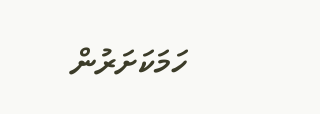ހަމަކަށަރުން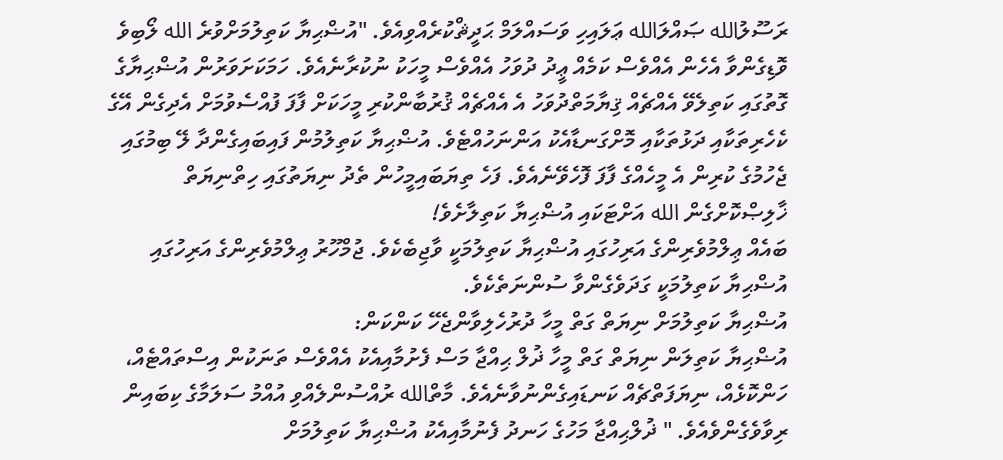ރަސޫލުالله ޞައްލަالله ޢަލައިހި ވަސައްލަމް ޙަދީޘްކުރެއްވިއެވެ. "އުޟްޙިޔާ ކަތިލުމަށްވުރެ الله ލޯބިވެ ވޮޑިގެންވާ އެހެން އެއްވެސް ކަމެއް ޢީދު ދުވަހު އެއްވެސް މީހަކު ނުކުރާނެއެވެ. ހަމަކަށަވަރުން އުޟްޙިޔާގެ ގޮތުގައި ކަތިލެވޭ އެއްޗެއް ޤިޔާމަތްދުވަހު އެ އެއްޗެއް ޤުރުބާންކުރި މީހަކަށް ފާފަ ފުއްސެވުމަށް އެދިގެން އޭގެ ކެހެރިތަކާއި ދަޅުތަކާއި މޮށްގަނޑާއެކު އަންނަހުއްޓެވެ. އުޟްޙިޔާ ކަތިލުމުން ފައިބައިގެންދާ ލޭ ބިމުގައި ޖެހުމުގެ ކުރިން އެ މީހެއްގެ ފާފަ ފޮހެވޭނެއެވެ. ފަހެ ތިޔަބައިމީހުން ތެދު ނިޔަތުގައި ހިތްނިޔަތް ޚާލިޞްކޮށްގެން الله އަށްޓަކައި އުޟްޙިޔާ ކަތިލާށެވެ!
ބައެއް ޢިލްމުވެރިންގެ އަރިހުގައި އުޟްޙިޔާ ކަތިލުމަކީ ވާޖިބެކެވެ. ޖުމްހޫރު ޢިލްމުވެރިންގެ އަރިހުގައި އުޟްޙިޔާ ކަތިލުމަކީ ގަދަވެގެންވާ ސުންނަތެކެވެ.
އުޟްޙިޔާ ކަތިލުމަށް ނިޔަތް ގަތް މީހާ ދުރުހެލިވާންޖެހޭ ކަންކަން:
އުޟްޙިޔާ ކަތިލަން ނިޔަތް ގަތް މީހާ ޛުލް ޙިއްޖާ މަސް ފެށުމާއިއެކު އެއްވެސް ތަނަކުން އިސްތައްޓެއް، ހަންކޮޅެއް، ނިޔަފަތްޗެއް ކަނޑައިގެންނުވާނެއެވެ. މާތްالله ރުއްސުންލެއްވި އުއްމު ސަލަމާގެ ކިބައިން ރިވާވެގެންވެއެވެ. " ޛުލްޙިއްޖާ މަހުގެ ހަނދު ފެނުމާއިއެކު އުޟްޙިޔާ ކަތިލުމަށް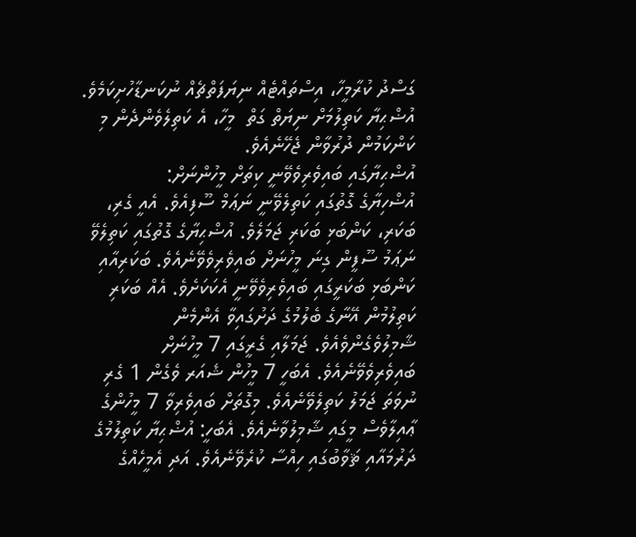ގަސްދު ކުރާމީހާ، އިސްތައްޓެއް ނިޔަފަތްޗެއް ނުކަނޑާހުށިކަމެވެ. އުޟްޙިޔާ ކަތިލުމަށް ނިޔަތް ގަތް  މީހާ، އެ ކަތިލެވެންދެން މި ކަންކަމުން ދުރުވާން ޖެހޭނެއެވެ.
އުޟްޙިޔާގައި ބައިވެރިވެވޭނީ ކިތަށް މީހުންނަށް:
އުޟްހިޔާގެ ގޮތުގައި ކަތިލެވޭނީ ނަޢަމް ސޫފިއެވެ. އެއީ ގެރި، ބަކަރި، ކަންބަޅި ބަކަރި ޖަމަލެވެ. އުޟްޙިޔާގެ ގޮތުގައި ކަތިލެވޭ ނަޢަމު ސޫފީން ގިނަ މީހުނަށް ބައިވެރިވެވޭނެއެވެ. ބަކަރިއާއި ކަންބަޅި ބަކަރީގައި ބައިވެރިވެވޭނީ އެކަކަށެވެ. އެއް ބަކަރި ކަތިލުމުން އޭނާގެ ބެލުމުގެ ދަށުގައިވާ އެންމެން ޝާމިލުވެގެންވެއެވެ. ޖަމަލާއި ގެރީގައި 7 މީހުނަށް ބައިވެރިވެވޭނެއެވެ. އެބަހީ 7 މީހުން ޝެއަރ ވެގެން 1 ގެރި ނުވަތަ ޖަމަލު ކަތިލެވޭނެއެވެ. މިގޮތަށް ބައިވެރިވާ 7 މީހުންގެ ޢާއިލާވެސް މީގައި ޝާމިލުވާނެއެވެ. އެބަހީ: އުޟްޙިޔާ ކަތިލުމުގެ ދަރުމައާއި ޘަވާބުގައި ހިއްސާ ކުރެވޭނެއެވެ. އަދި އެމީހެއްގެ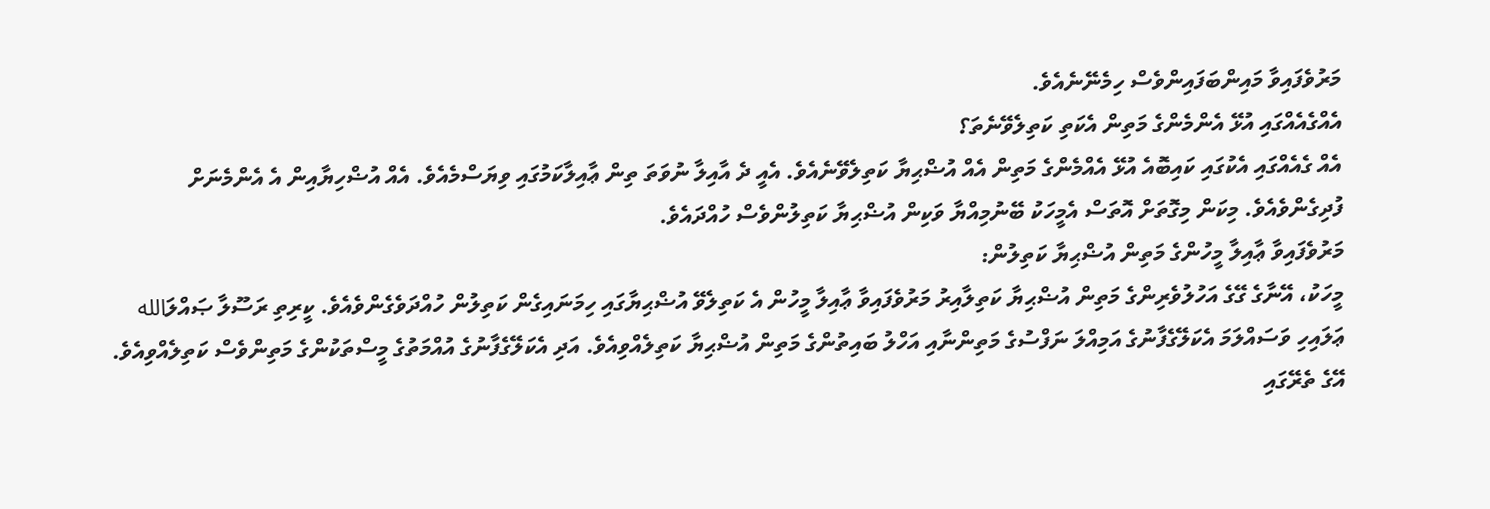މަރުވެފައިވާ މައިންބަފައިންވެސް ހިމެނޭނެއެވެ.
އެއްގެއެއްގައި އުޅޭ އެންމެންގެ މަތިން އެކަތި ކަތިލެވޭނެތަ؟
އެއް ގެއެއްގައި އެކުގައި ކައިބޮއެ އުޅޭ އެއްމެންގެ މަތިން އެއް އުޟްޙިޔާ ކަތިލެވޭނެއެވެ. އެއީ ދެ އާއިލާ ނުވަތަ ތިން ޢާއިލާކަމުގައި ވިޔަސްމެއެވެ. އެއް އުޟްހިޔާއިން އެ އެންމެނަށް ފުދިގެންވެއެވެ. މިކަން މިގޮތަށް އޮތަސް އެމީހަކު ބޭނުމިއްޔާ ވަކިން އުޟްޙިޔާ ކަތިލުންވެސް ހުއްދައެވެ.
މަރުވެފައިވާ ޢާއިލާ މީހުންގެ މަތިން އުޟްޙިޔާ ކަތިލުން:
މީހަކު، އޭނާގެ ގޭގެ އަހުލުވެރިންގެ މަތިން އުޟްޙިޔާ ކަތިލާއިރު މަރުވެފައިވާ ޢާއިލާ މީހުން އެ ކަތިލެވޭ އުޟްޙިޔާގައި ހިމަނައިގެން ކަތިލުން ހުއްދަވެގެންވެއެވެ. ކީރިތި ރަސޫލާ ޞައްލަالله ޢަލައިހި ވަސައްލަމަ އެކަލޭގެފާނުގެ އަމިއްލަ ނަފްސުގެ މަތިންނާއި އަހްލު ބައިތުންގެ މަތިން އުޟްޙިޔާ ކަތިލެއްވިއެވެ. އަދި އެކަލޭގެފާނުގެ އުއްމަތުގެ މީސްތަކުންގެ މަތިންވެސް ކަތިލެއްވިއެވެ. އޭގެ ތެރޭގައި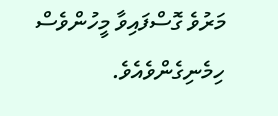މަރުވެ ގޮސްފައިވާ މީހުންވެސް ހިމެނިގެންވެއެވެ.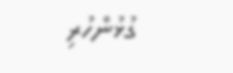ގުޅުންހުރި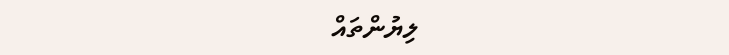ލިޔުންތައް